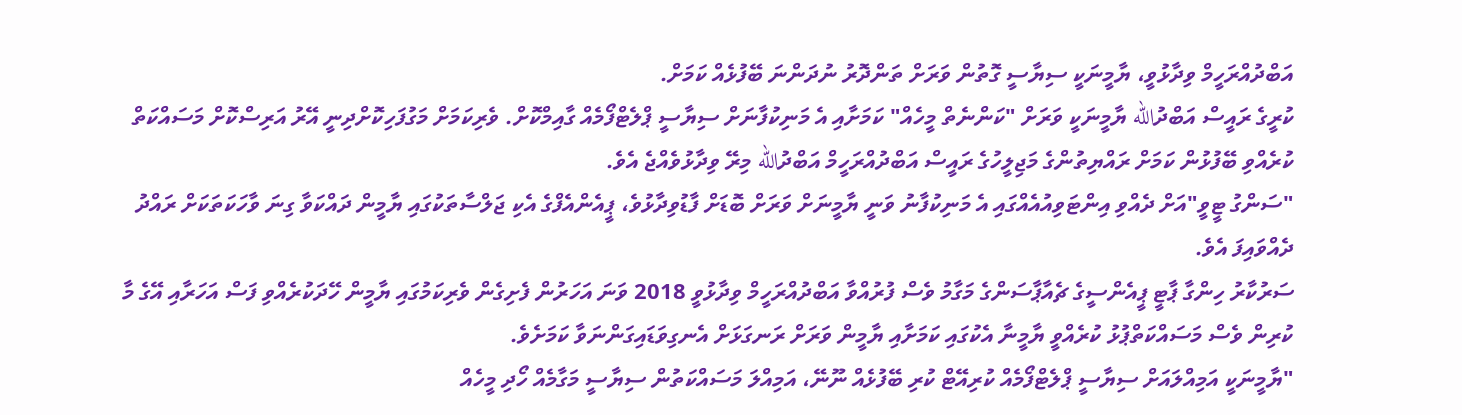އަބްދުއްރަހީމް ވިދާޅުވީ، ޔާމީނަކީ ސިޔާސީ ގޮތުން ވަރަށް ތަންދޮރު ނުދަންނަ ބޭފުޅެއް ކަމަށް.
ކުރީގެ ރައީސް އަބްދުالله ޔާމީނަކީ ވަރަށް "ކަންނެތް މީހެއް" ކަމަށާއި އެ މަނިކުފާނަށް ސިޔާސީ ޕްލެޓްފޯމެއް ގާއިމްކޮށް. ވެރިކަމަށް މަގުފަހިކޮށްދިނީ އޭރު އަރިސްކޮށް މަސައްކަތް ކުރެއްވި ބޭފުޅުން ކަމަށް ރައްޔިތުންގެ މަޖިލީހުގެ ރައީސް އަބްދުއްރަހީމް އަބްދުالله މިރޭ ވިދާޅުވެއްޖެ އެވެ.
"ސަންގު ޓީވީ"އަށް ދެއްވި އިންޓަވިއުއެއްގައި އެ މަނިކުފާނު ވަނީ ޔާމީނަށް ވަރަށް ބޮޑަށް ފާޑުވިދާޅުވެ، ޕީއެންއެފްގެ އެކި ޖަލްސާތަކުގައި ޔާމީން ދައްކަވާ ގިނަ ވާހަކަތަކަށް ރައްދު ދެއްވައިފަ އެވެ.
ސަރުކާރު ހިންގާ ޕާޓީ ޕީއެންސީގެ ޗެއާޕާސަންގެ މަގާމު ވެސް ފުރުއްވާ އަބްދުއްރަހީމް ވިދާޅުވީ 2018 ވަނަ އަހަރުން ފެށިގެން ވެރިކަމުގައި ޔާމީން ހޭދަކުރެއްވި ފަސް އަހަރާއި އޭގެ މާ ކުރިން ވެސް މަސައްކަތްޕުޅު ކުރެއްވީ ޔާމީނާ އެކުގައި ކަމަށާއި ޔާމީން ވަރަށް ރަނގަޅަށް އެނގިވަޑައިގަންނަވާ ކަމަށެވެ.
"ޔާމީނަކީ އަމިއްލައަށް ސިޔާސީ ޕްލެޓްފޯމެއް ކުރިއޭޓް ކުރި ބޭފުޅެއް ނޫނޭ، އަމިއްލަ މަސައްކަތުން ސިޔާސީ މަގާމެއް ހޯދި މީހެއް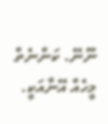ނޫނޭ. ކަންނެތް މީހެއް އޭނާއަކީ.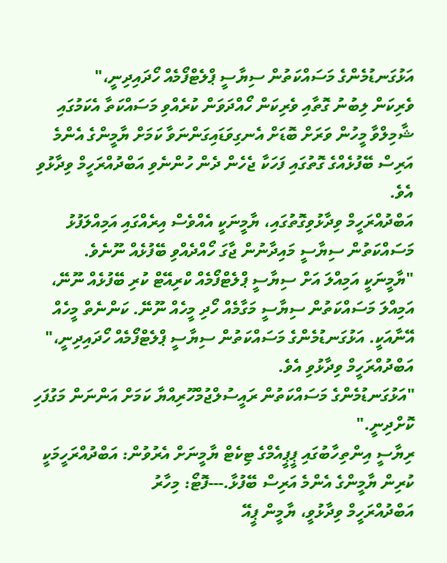އަޅުގަނޑުމެންގެ މަސައްކަތުން ސިޔާސީ ޕްލެޓްފޯމެއް ހޯދައިދިނީ،"
ވެރިކަން ލިބުނު ގޮތާއި ވެރިކަން ހޯއްދަވަން ކުރެއްވި މަސައްކަތާ އެކަމުގައި ޝާމިލްވާ މީހުން ވަރަށް ބޮޑަށް އެނގިވަޑައިގަންނަވާ ކަމަށް ޔާމީންގެ އެންމެ އަރިސް ބޭފުޅެއްގެ ގޮތުގައި ފަހަކާ ޖެހެން ދެން ހުންނެވި އަބްދުއްރަހީމް ވިދާޅުވި އެވެ.
އަބްދުއްރަހީމް ވިދާޅުވިގޮތުގައި، ޔާމީނަކީ އެއްވެސް އިރެއްގައި އަމިއްލަފުޅު މަސައްކަތުން ސިޔާސީ މައިދާނުން ޖާގަ ހޯއްދެއްވި ބޭފުޅެއް ނޫނެވެ.
"ޔާމީނަކީ އަމިއްލަ އަށް ސިޔާސީ ޕްލެޓްފޯމެއް ކްރިއޭޓް ކުރި ބޭފުޅެއް ނޫނޭ، އަމިއްލަ މަސައްކަތުން ސިޔާސީ މަގާމެއް ހޯދި މީހެއް ނޫނޭ. ކަންނެތް މީހެއް އޭނާއަކީ. އަޅުގަނޑުމެންގެ މަސައްކަތުން ސިޔާސީ ޕްލެޓްފޯމެއް ހޯދައިދިނީ،" އަބްދުއްރަހީމް ވިދާޅުވި އެވެ.
"އަޅުގަނޑުމެންގެ މަސައްކަތުން ރައީސުލްޖުމްހޫރިއްޔާ ކަމަށް އަންނަން މަގުފަހި ކޮށްދިނީ."
ރިޔާސީ އިންތިހާބުގައި ޕީޕީއެމްގެ ޓިކެޓް ޔާމީނަށް އެރުވުން: އަބްދުއްރަހީމަކީ ކުރިން ޔާމީންގެ އެންމެ އަރިސް ބޭފުޅާ.---ފޮޓޯ: މިހާރު
އަބްދުއްރަހީމް ވިދާޅުވީ، ޔާމީން ޕީއޭ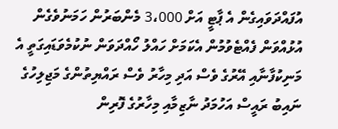އުފައްދަވައިގެން އެ ޕާޓީ އަށް 3،000 މެންބަރުން ހަމަނުވެގެން އުޅުއްވަން ފެއްޓެވުމުން އެކަމަށް ހައްލު ހޯއްދަވަން ނުކުމެވަޑައިގަތީ އެ މަނިކުފާނާއި އޭރުގެ ވެސް އަދި މިހާރު ވެސް ރައްޔިތުންގެ މަޖިލިހުގެ ނައިބު ރައީސް އަހުމަދު ނާޒިމާއި މިހާރުގެ ފޮރިން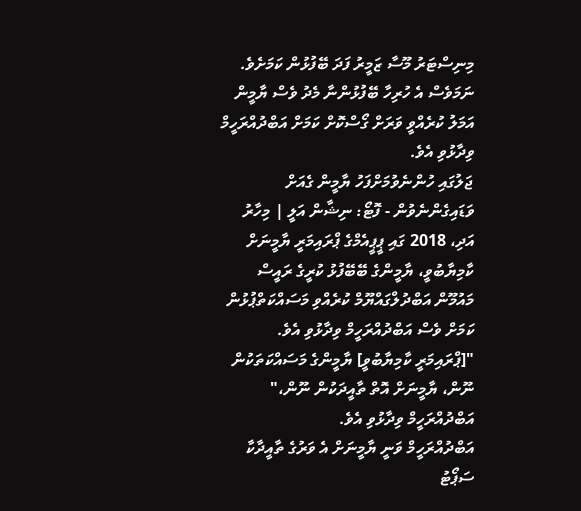މިނިސްޓަރު މޫސާ ޒަމީރު ފަދަ ބޭފުޅުން ކަމަށެވެ.
ނަމަވެސް އެ ހުރިހާ ބޭފުޅުންނާ މެދު ވެސް ޔާމީން އަމަލު ކުރެއްވީ ވަރަށް ގޯސްކޮށް ކަމަށް އަބްދުއްރަހީމް ވިދާޅުވި އެވެ.
ޖަލުގައި ހުންނެވުމަށްފަހު ޔާމީން ގެއަށް ވަޑައިގެންނެވުން - ފޮޓޯ: ނިޝާން އަލީ | މިހާރު
އަދި، 2018 ގައި ޕީޕީއެމްގެ ޕްރައިމަރީ ޔާމީނަށް ކާމިޔާބުވީ، ޔާމީންގެ ބޭބޭފުޅު ކުރީގެ ރައީސް މައުމޫން އަބްދުލްގައްޔޫމް ކުރެއްވި މަސައްކަތްޕުޅުން ކަމަށް ވެސް އަބްދުއްރަހީމް ވިދާޅުވި އެވެ.
"[ޕްރައިމަރީ ކާމިޔާބުވީ] ޔާމީންގެ މަސައްކަތަކުން ނޫން، ޔާމީނަށް އޮތް ތާއީދަކުން ނޫން،" އަބްދުއްރަހީމް ވިދާޅުވި އެވެ.
އަބްދުއްރަހީމް ވަނީ ޔާމީނަށް އެ ވަރުގެ ތާއީދާކާ ސަޕޯޓު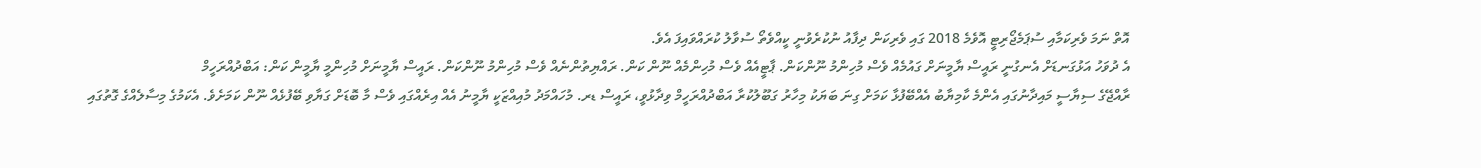އޮތް ނަމަ ވެރިކަމާއި ސުޕަމެޖޯރިޓީ އޮވެމެ 2018 ގައި ވެރިކަން ދިފާއު ނުކުރެވުނީ ކީއްވެތޯ ސުވާލު ކުރައްވައިފަ އެވެ.
އެ ދުވަހު އަޅުގަނޑަށް އެނގުނީ ރައީސް ޔާމީނަށް ގައުމެއް ވެސް މުހިންމު ނޫންކަން. ޕާޓީއެއް ވެސް މުހިންމެއް ނޫން ކަން. ރައްޔިތުންނެއް ވެސް މުހިންމު ނޫންކަން. ރައީސް ޔާމީނަށް މުހިންމީ ޔާމީން ކަން: އަބްދުއްރަހީމް
ރާއްޖޭގެ ސިޔާސީ މައިދާނުގައި އެންމެ ކާމިޔާބު އެއްބޭފުޅާ ކަމަށް ގިނަ ބަޔަކު މިހާރު ގަބޫލުކުރާ އަބްދުއްރަހީމް ވިދާޅުވީ، ރައީސް ޑރ. މުހައްމަދު މުއިއްޒަކީ ޔާމީނު އެއް އިރެއްގައި ވެސް މާ ބޮޑަށް ގަޔާވި ބޭފުޅެއް ނޫން ކަމަށެވެ. އެކަމުގެ މިސާލެއްގެ ގޮތުގައި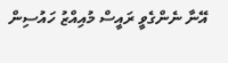އޭނާ ނެންގެވީ ރައީސް މުއިއްޒު ހައުސިން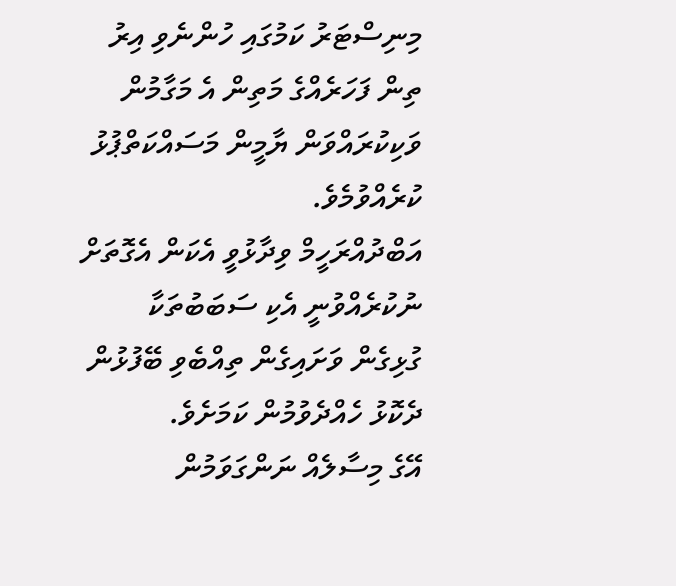މިނިސްޓަރު ކަމުގައި ހުންނެވި އިރު ތިން ފަހަރެއްގެ މަތިން އެ މަގާމުން ވަކިކުރައްވަން ޔާމީން މަސައްކަތްޕުޅު ކުރެއްވުމެވެ.
އަބްދުއްރަހީމް ވިދާޅުވީ އެކަން އެގޮތަށް ނުކުރެއްވުނީ އެކި ސަބަބުތަކާ ގުޅިގެން ވަށައިގެން ތިއްބެވި ބޭފުޅުން ދެކޮޅު ހެއްދެވުމުން ކަމަށެވެ.
އޭގެ މިސާލެއް ނަންގަވަމުން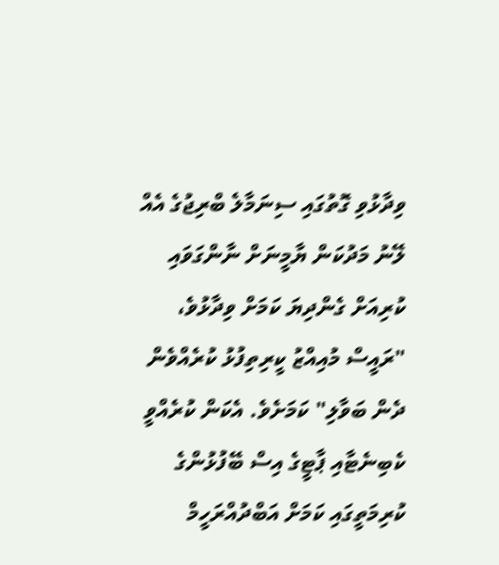ވިދާޅުވި ގޮތުގައި ސިނަމާލެ ބްރިޖުގެ އެއް ލޭނު މަދުކަން ޔާމީނަށް ނާންގަވައި ކުރިއަށް ގެންދިޔަ ކަމަށް ވިދާޅުވެ، "ރައީސް މުއިއްޒު ކީރިތިފުޅު ކުރެއްވެން ދެން ބަވާލި" ކަމަށެވެ. އެކަން ކުރެއްވީ ކެބިނެޓާއި ޕާޓީގެ އިސް ބޭފުޅުންގެ ކުރިމަތީގައި ކަމަށް އަބްދުއްރަހީމް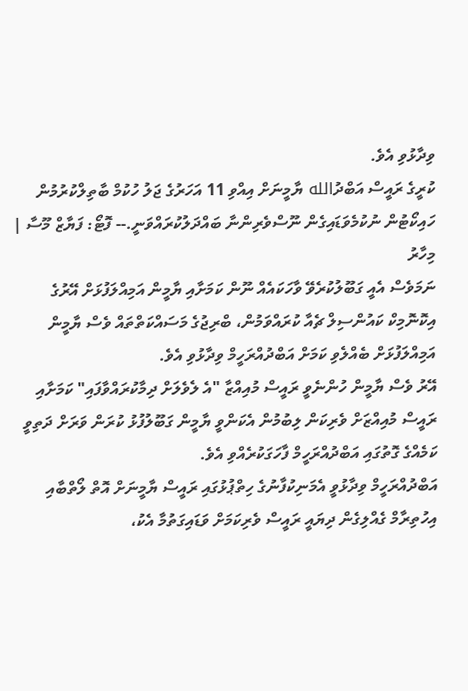ވިދާޅުވި އެވެ.
ކުރީގެ ރައީސް އަބްދުالله ޔާމީނަށް އިއްވި 11 އަހަރުގެ ޖަލު ހުކުމް ބާތިލްކުރުމުން ހައިކޯޓުން ނުކުމެވަޑައިގެން ނޫސްވެރިންނާ ބައްދަލުކުރައްވަނީ.-- ފޮޓޯ: ފަޔާޒް މޫސާ | މިހާރު
ނަމަވެސް އެއީ ގަބޫލުކުރެވޭ ވާހަކައެއް ނޫން ކަމަށާއި ޔާމީން އަމިއްލަފުޅަށް އޭރުގެ އިކޮނޮމިކް ކައުންސިލް ޗެއާ ކުރައްވަމުން، ބްރިޖުގެ މަސައްކަތްތައް ވެސް ޔާމީން އަމިއްލަފުޅަށް ބެއްލެވި ކަމަށް އަބްދުއްރަހީމް ވިދާޅުވި އެވެ.
އޭރު ވެސް ޔާމީން ހުންނެވީ ރައީސް މުއިއްޒާ "އެ ލެވެލަށް ދިމާކުރައްވާފައި" ކަމަށާއި ރައީސް މުއިއްޒަށް ވެރިކަން ލިބުމުން އެކަންވީ ޔާމީން ގަބޫލުފުޅު ކުރަން ވަރަށް ދަތިވީ ކަމެއްގެ ގޮތުގައި އަބްދުއްރަހީމް ފާހަގަކުރެއްވި އެވެ.
އަބްދުއްރަހީމް ވިދާޅުވީ އެމަނިކުފާނުގެ ހިތްޕުޅުގައި ރައީސް ޔާމީނަށް އޮތް ލޯތްބާއި އިހުތިރާމް ގެއްލިގެން ދިޔައީ ރައީސް ވެރިކަމަށް ވަޑައިގަތުމާ އެކު،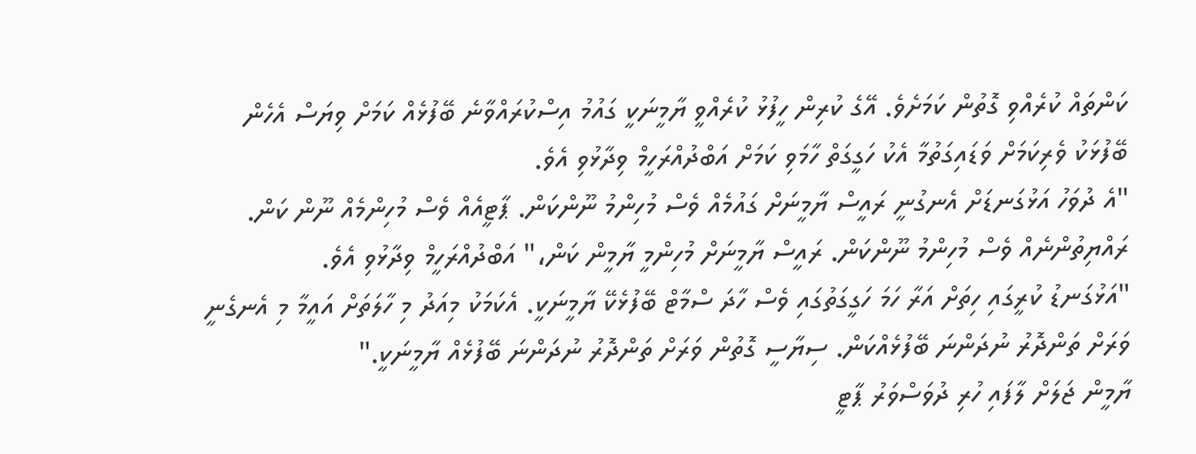ކަންތައް ކުރެއްވި ގޮތުން ކަމަށެވެ. އޭގެ ކުރިން ހީފުޅު ކުރެއްވީ ޔާމީނަކީ ގައުމު އިސްކުރައްވާނެ ބޭފުޅެއް ކަމަށް ވިޔަސް އެހެން ބޭފުޅަކު ވެރިކަމަށް ވަޑައިގަތުމާ އެކު ހަގީގަތް ހާމަވި ކަމަށް އަބްދުއްރަހީމް ވިދާޅުވި އެވެ.
"އެ ދުވަހު އަޅުގަނޑަށް އެނގުނީ ރައީސް ޔާމީނަށް ގައުމެއް ވެސް މުހިންމު ނޫންކަން. ޕާޓީއެއް ވެސް މުހިންމެއް ނޫން ކަން. ރައްޔިތުންނެއް ވެސް މުހިންމު ނޫންކަން. ރައީސް ޔާމީނަށް މުހިންމީ ޔާމީން ކަން،" އަބްދުއްރަހީމް ވިދާޅުވި އެވެ.
"އަޅުގަނޑު ކުރީގައި ހިތަށް އަރާ ހަމަ ހަގީގަތުގައި ވެސް ހާދަ ސްމާޓް ބޭފުޅެކޭ ޔާމީނަކީ. އެކަމަކު މިއަދު މި ހާލަތަށް އައީމާ މި އެނގެނީ ވަރަށް ތަންދޮރު ނުދަންނަ ބޭފުޅެއްކަން. ސިޔާސީ ގޮތުން ވަރަށް ތަންދޮރު ނުދަންނަ ބޭފުޅެއް ޔާމީނަކީ."
ޔާމީން ޖަލަށް ލާފައި ހުރި ދުވަސްވަރު ޕާޓީ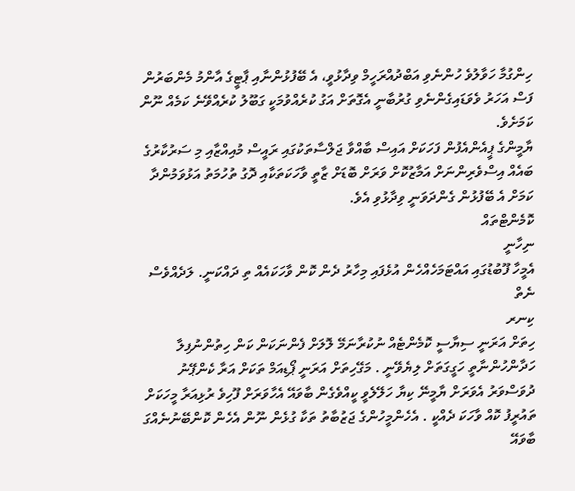ހިންގުމާ ހަވާލުވެ ހުންނެވި އަބްދުއްރަހީމް ވިދާޅުވީ، އެ ބޭފުޅުންނާއި ޕާޓީގެ އާންމު މެންބަރުން ފަސް އަހަރު ވެވަޑައިގެންނެވި ގުރުބާނީ އެގޮތަށް އަގު ކުރެއްވުމަކީ ގަބޫލު ކުރެއްވޭނެ ކަމެއް ނޫން ކަމަށެވެ.
ޔާމީންގެ ޕީއެންއެފުން ފަހަކަށް އައިސް ބާއްވާ ޖަލްސާތަކުގައި ރައީސް މުއިއްޒާއި މި ސަރުކާރުގެ ބައެއް އިސްވެރިންނަށް އަމާޒުކޮށް ވަރަށް ބޮޑަށް ޒާތީ ވާހަކަތަކާއި ދޮގު ތުހުމަތު އަޅުވަމުންދާ ކަމަށް އެ ބޭފުޅުން ގެންދަވަނީ ވިދާޅުވި އެވެ.
ކޮމެންޓްތައް
ނިހާނީ
އެމީހާ ފޫބުޑުގައި އައްޓަމަހެއްހެން އުޅެފައި މިހާރު ދެން ކޮން ވާހަކައެއް ތި ދައްކަނީ. ލަދެއްވެސް ނެތް
ކިނރ
ހިތަށް އަރަނީ ސިޔާސީ ކޮމެންޓެއް ނުކުރާނަމޭ ލޮލަށް ފެންނަކަން ކަން ހިތުންނުފިލާ ހަދާންހުންނާތީ ހަގީގަތަށް ލިޔެވޭނީ . މަގޭހިތަށް އަރަނީ ޕޯޑިއަމް ތަކަށް އަރާ ކެންޕޭނު ދުވަސްވަރު އެވަރަށް ޔާމީނޭ ކިޔާ ހަލޭލެވީ ކީއްވެގެން ބާވައޭ އެހާވަރަށް ފޫހިވެ ރުޅިއަރާ މީހަކަށް ތައުރީފު ކޮއް ވާހަކަ ދެއްކީ . އެހެންމީހުންގެ ޖަޒުބާތު ތަކާ ގުޅެން ނޫން އެހެން ކޮންބޭނުނެއްގަ ބާވައޭ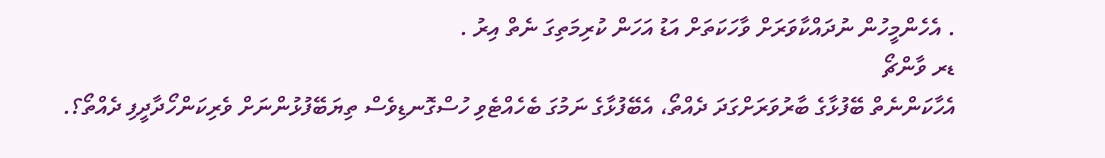. އެހެންމީހުން ނުދައްކާވަރަށް ވާހަކަތަށް އަޑު އަހަން ކުރިމަތިގަ ނެތް އިރު .
ޑރ ވާންޗޯ
އެހާކަންނެތް ބޭފުޅާގެ ބާރުވަރަށްގަދަ ދެއްތޯ، އެބޭފުޅާގެ ނަމުގަ ބެހެއްޓެވި ހުސްގޮނޑިވެސް ތިޔަބޭފުޅުންނަށް ވެރިކަންހޯދާދީފި ދެއްތޯ؟.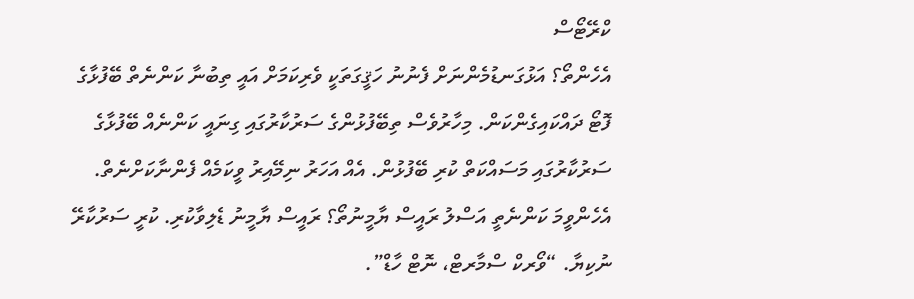ކްރޭޓޯސް
އެހެންތޯ؟ އަޅުގަނޑުމެންނަށް ފެނުނު ހަޤީގަތަކީ ވެރިކަމަށް އައީ ތިބުނާ ކަންނެތް ބޭފުޅާގެ ފޮޓޯ ދައްކައިގެންކަން. މިހާރުވެސް ތިބޭފުޅުންގެ ސަރުކާރުގައި ގިނައީ ކަންނެއް ބޭފުޅާގެ ސަރުކާރުގައި މަސައްކަތް ކުރި ބޭފުޅުން. އެއް އަހަރު ނިމޭއިރު ވީކަމެއް ފެންނާކަށްނެތް. އެހެންވީމަ ކަންނެތީ އަސްލު ރައީސް ޔާމީނުތޯ؟ ރައީސް ޔާމީނު ޑެލިވާކުރި. ކުރީ ސަރުކާރޭ ނުކިޔާ. “ވޯރކް ސްމާރޓް، ނޮޓް ހާޑް”.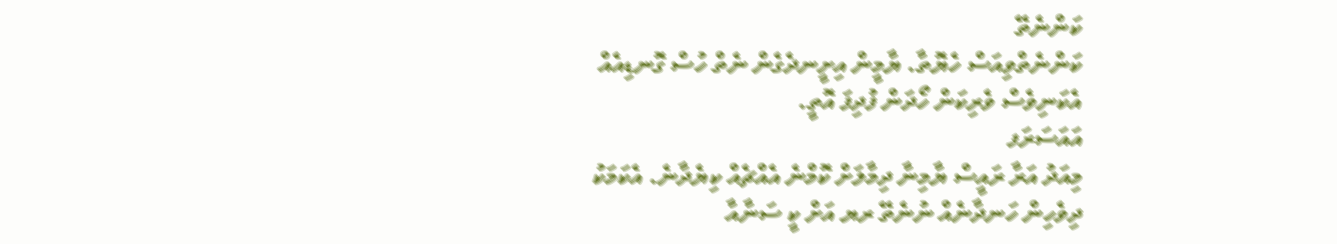ކަންނެތޭ
ކަންނެތްވިއަސް ހެޔޮތާ. ޔާމީން އިށީނދެގެން ނެތް ހުސް ގޮނޑިއެއް އެކަނިވެސް ވެރިކަން ހޯދަން ފުދިފަ އޮތީ.
އައަސަރަފ
މިއަދު އަރާ ރައީސް ޔާމިނާ ދިމާލަށް ކޮމްނެ އެއްޗެއް ކިޔެދާނެ. އެކަމަކު ދިވެހިން ހަނދާނެއް ނުނެތޭ ރޔ އަށް ކީ ސަނާއާ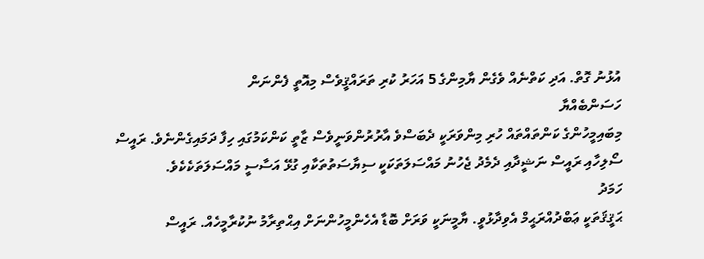އުޅުނު ގޮތް. އަދި ކަތްނެއް ވެގެން ޔާމިންގެ 5 އަހަރު ކުރި ތަރައްޤީވެސް މިއޮތީ ފެންނަން
ހަސަންބެއްޔާ
މިބައިމީހުންގެ ކަންތައްތައް ހުރި މިންވަރަކީ ދެބަސްވެ އާރުރުންވަނީވެސް ޒާތީ ކަންކަމުގައި ހިފާ ދަމައިގެންނެވެ. ރައީސް ސޯލިހާއި ރައީސް ނަޝީދާއި ދެމެދު ޖެހުނު މައްސަލަތަކަކީ ސިޔާސަތުތަކާއި ގުޅޭ އަސާސީ މައްސަލަތަކެކެވެ.
ހަމަދު
ޙަޤީޤަތަކީ ޢަބްދުއްރަޙީމް އެވިދާޅުވީ. ޔާމީނަކީ ވަރަށް ބޮޑާ އެހެންމީހުންނަށް އިޙްތިރާމު ނުކުރާމީހެއް. ރައީސް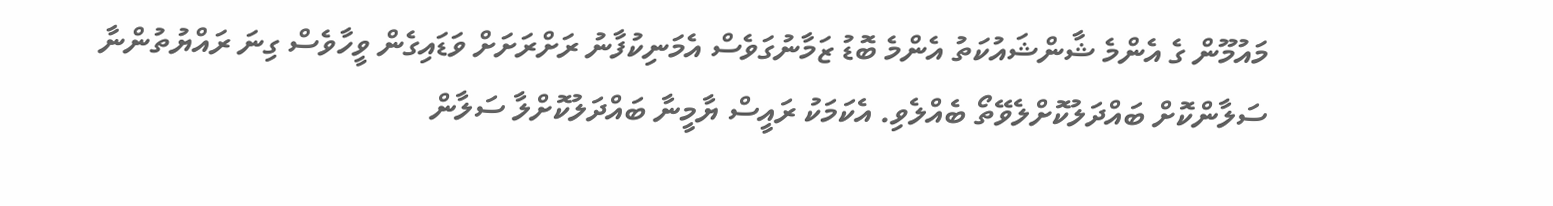މައުމޫން ގެ އެންމެ ޝާންޝައުކަތު އެންމެ ބޮޑު ޒަމާނުގަވެސް އެމަނިކުފާނު ރަށްރަށަށް ވަޑައިގެން ވީހާވެސް ގިނަ ރައްޔުތުންނާ ސަލާންކޮށް ބައްދަލުކޮށްލެވޭތޯ ބެއްލެވި. އެކަމަކު ރައީސް ޔާމީނާ ބައްދަލުކޮށްލާ ސަލާން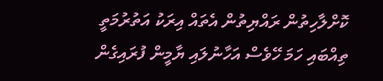ކޮށްލާހިތުން ރައްޔިތުން އެތައް އިރަކު އަތުރުމަތީ ތިއްބައި ހަމަ ހޭވެސް އަހާނުލައި ޔާމީން ފުރައިގެން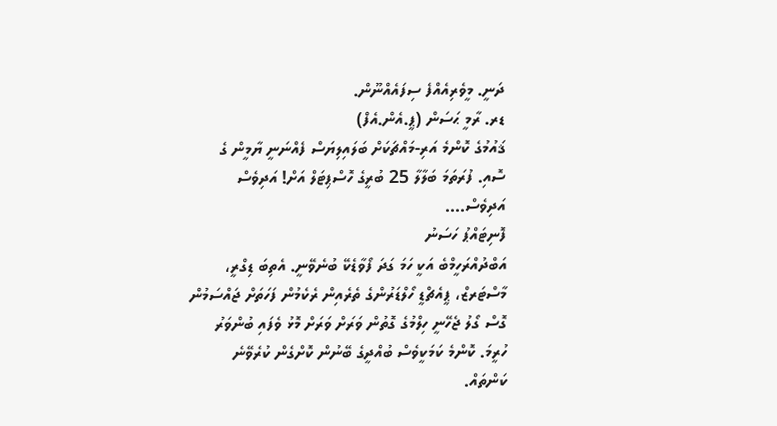ދަނީ. މީވެރިއެއްފެ ސިފައެއްނޫން.
ޑރ. ރާމީ ޙަސަން (ޕީ.އެން.އެފް)
ޤައުމުގެ ކޮންމެ އަރި-މައްޗަކަށް ބަލައިލިޔަސް ފެއްނަނީ ޔާމީން ގެ ސޮއި. ފުރަތަމަ ބަލާލާ 25 ބުރީގެ ހޮސްޕިޓަލް އަށް! އަދިވެސް އަދިވެސް....
ފޮނިޓައްޕު ހަސަނު
އަބްދުއްރަހީމްބެ އަކީ ހަމަ ގަދަ ފޯވާޑެކޭ ބުނެވޭނީ. އެތިބަ ޑިގްރީ، މާސްޓަރޒް، ޕީއެޗްޑީ ހޯލްޑަރުންގެ ތެރެއިން ރެކެމުން ފަހަތަށް ޖައްސަމުން ގޮސް ގޯލު ޖެހޭނީ ހިލްމުގެ ގޮތުން ވަރަށް ވަރަށް މޮޅު ވެފައި ބުންވަރު ހުރީމަ. ކޮންމެ ކަމަކީވެސް ބުއްދީގެ ބޭނުން ކޮށްގެން ކުރެވޭނެ ކަންތައް.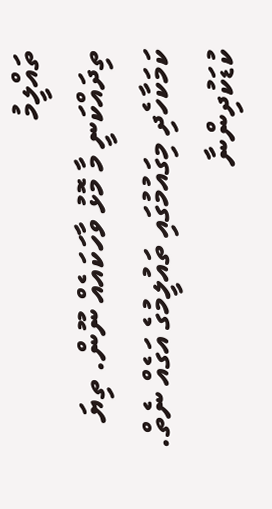ތައްލީމު
ތިދައްކަނީ މާ މޮޅު ވާހަކައެއް ނޫން. ތިޔަ ކަމަކާހެދި މިގައުމުގައި ތައުލީމުގެ އަގެއް ނެތް. ކުޑަކުދިންނާ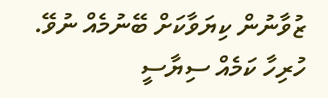ޒުވާނުން ކިޔަވާކަށް ބޭނުމެއް ނުވޭ. ހުރިހާ ކަމެއް ސިޔާސީ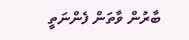ބާރުން ވާތަން ފެންނަތީ